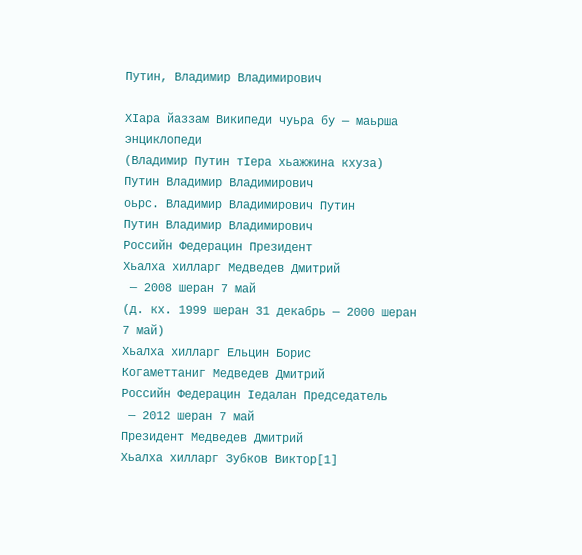Путин, Владимир Владимирович

ХӀара йаззам Википеди чуьра бу — маьрша энциклопеди
(Владимир Путин тӀера хьажжина кхуза)
Путин Владимир Владимирович
оьрс. Владимир Владимирович Путин
Путин Владимир Владимирович
Российн Федерацин Президент
Хьалха хилларг Медведев Дмитрий
 — 2008 шеран 7 май
(д. кх. 1999 шеран 31 декабрь — 2000 шеран 7 май)
Хьалха хилларг Ельцин Борис
Когаметтаниг Медведев Дмитрий
Российн Федерацин Ӏедалан Председатель
 — 2012 шеран 7 май
Президент Медведев Дмитрий
Хьалха хилларг Зубков Виктор[1]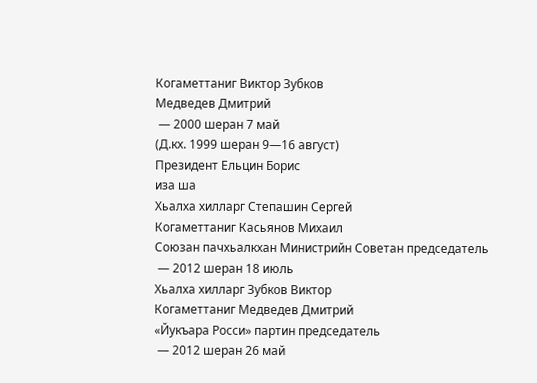Когаметтаниг Виктор Зубков
Медведев Дмитрий
 — 2000 шеран 7 май
(Д.кх. 1999 шеран 9—16 август)
Президент Ельцин Борис
иза ша
Хьалха хилларг Степашин Сергей
Когаметтаниг Касьянов Михаил
Союзан пачхьалкхан Министрийн Советан председатель
 — 2012 шеран 18 июль
Хьалха хилларг Зубков Виктор
Когаметтаниг Медведев Дмитрий
«Йукъара Росси» партин председатель
 — 2012 шеран 26 май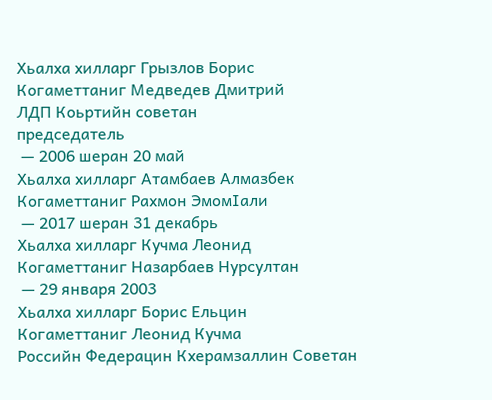Хьалха хилларг Грызлов Борис
Когаметтаниг Медведев Дмитрий
ЛДП Коьртийн советан
председатель
 — 2006 шеран 20 май
Хьалха хилларг Атамбаев Алмазбек
Когаметтаниг Рахмон ЭмомӀали
 — 2017 шеран 31 декабрь
Хьалха хилларг Кучма Леонид
Когаметтаниг Назарбаев Нурсултан
 — 29 января 2003
Хьалха хилларг Борис Ельцин
Когаметтаниг Леонид Кучма
Российн Федерацин Кхерамзаллин Советан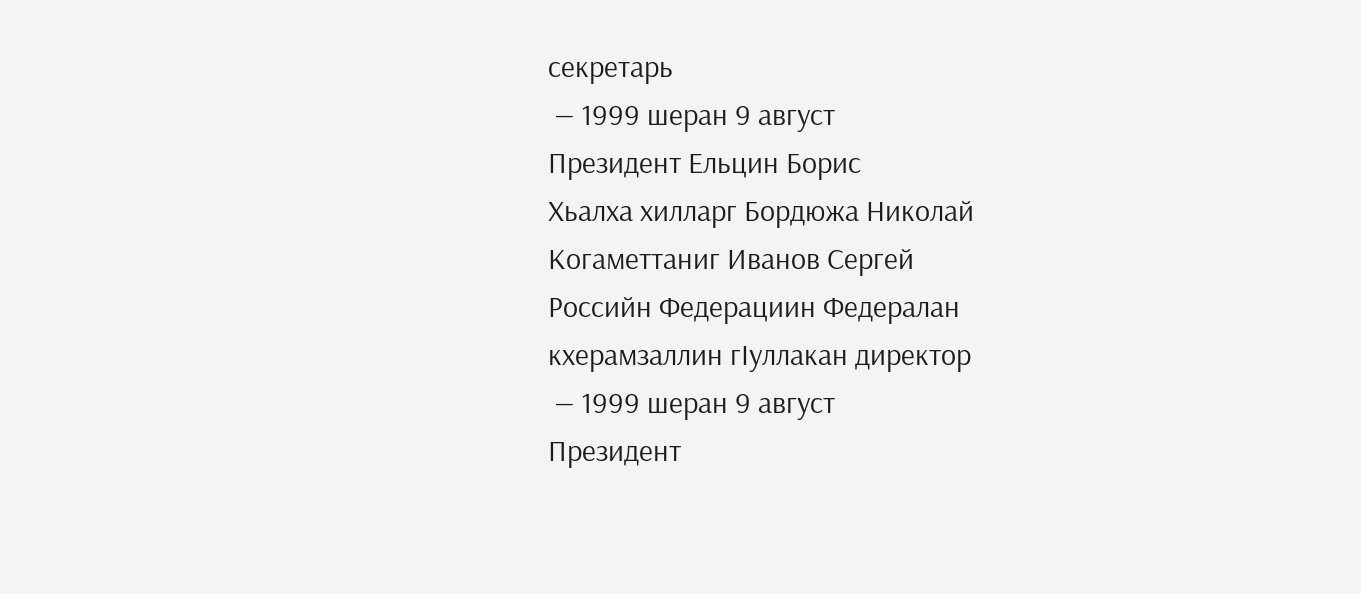секретарь
 — 1999 шеран 9 август
Президент Ельцин Борис
Хьалха хилларг Бордюжа Николай
Когаметтаниг Иванов Сергей
Российн Федерациин Федералан кхерамзаллин гӀуллакан директор
 — 1999 шеран 9 август
Президент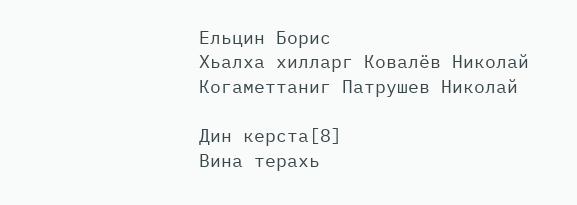Ельцин Борис
Хьалха хилларг Ковалёв Николай
Когаметтаниг Патрушев Николай

Дин керста[8]
Вина терахь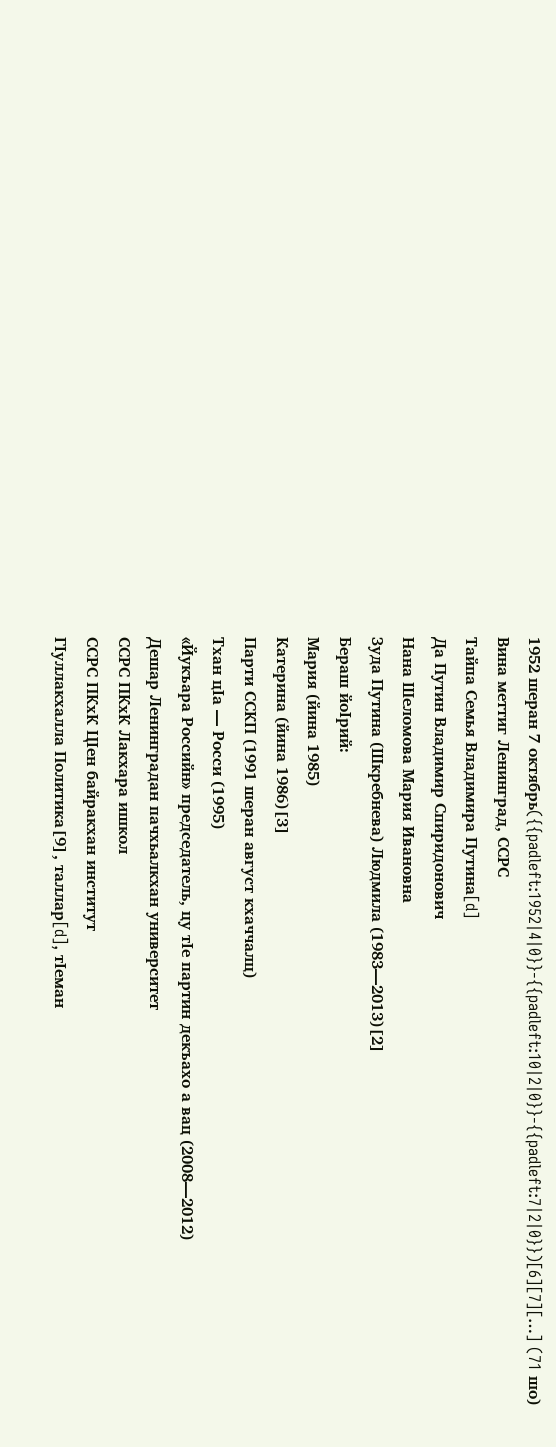1952 шеран 7 октябрь({{padleft:1952|4|0}}-{{padleft:10|2|0}}-{{padleft:7|2|0}})[6][7][…] (71 шо)
Вина меттиг Ленинград, ССРС
Тайпа Семья Владимира Путина[d]
Да Путин Владимир Спиридонович
Нана Шеломова Мария Ивановна
Зуда Путина (Шкребнева) Людмила (1983—2013)[2]
Бераш йоӀрий:
Мария (йина 1985)
Катерина (йина 1986)[3]
Парти ССКП (1991 шеран август кхаччалц)
Тхан цӀа — Росси (1995)
«Йукъара Российн» председатель, цу тӀе партин декъахо а вац (2008—2012)
Дешар Ленинградан пачхьалкхан университет
ССРС ПКхК Лакхара ишкол
ССРС ПКхК ЦӀен байракхан институт
ГӀуллакхалла Политика[9], таллар[d], тӀеман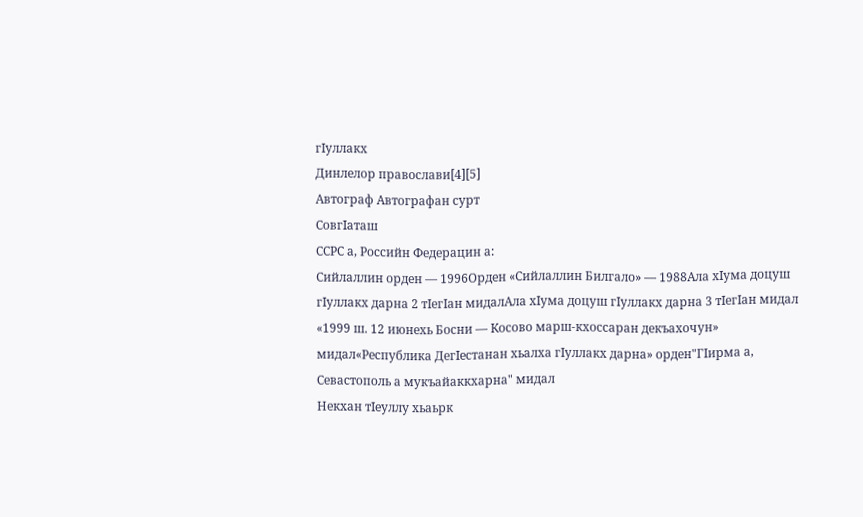гӀуллакх
Динлелор православи[4][5]
Автограф Автографан сурт
СовгӀаташ
ССРС а, Российн Федерацин а:
Сийлаллин орден — 1996Орден «Сийлаллин Билгало» — 1988Ала хӀума доцуш гӀуллакх дарна 2 тӀегӀан мидалАла хӀума доцуш гӀуллакх дарна 3 тӀегӀан мидал
«1999 ш. 12 июнехь Босни — Косово марш-кхоссаран декъахочун» мидал«Республика ДегӀестанан хьалха гӀуллакх дарна» орден"ГӀирма а, Севастополь а мукъайаккхарна" мидал
Некхан тӀеуллу хьаьрк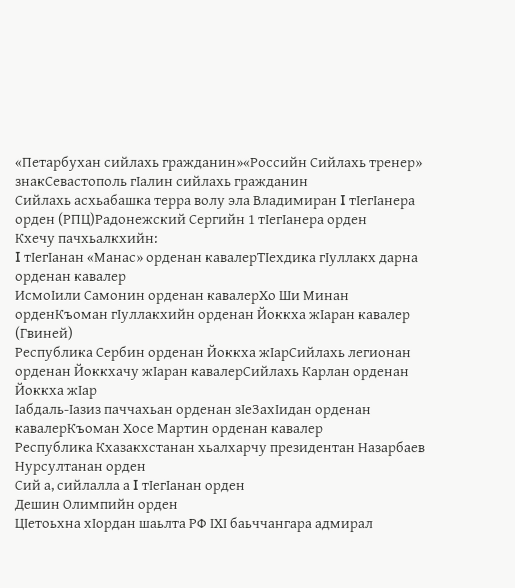«Петарбухан сийлахь гражданин»«Российн Сийлахь тренер» знакСевастополь гӀалин сийлахь гражданин
Сийлахь асхьабашка терра волу эла Владимиран I тӀегӀанера орден (РПЦ)Радонежский Сергийн 1 тӀегӀанера орден
Кхечу пачхьалкхийн:
I тӀегӀанан «Манас» орденан кавалерТӀехдика гӀуллакх дарна орденан кавалер
ИсмоӀили Самонин орденан кавалерХо Ши Минан орденКъоман гӀуллакхийн орденан Йоккха жӀаран кавалер (Гвиней)
Республика Сербин орденан Йоккха жӀарСийлахь легионан орденан Йоккхачу жӀаран кавалерСийлахь Карлан орденан Йоккха жӀар
Ӏабдаль-Ӏазиз паччахьан орденан зӀеЗахӀидан орденан кавалерКъоман Хосе Мартин орденан кавалер
Республика Кхазакхстанан хьалхарчу президентан Назарбаев Нурсултанан орден
Сий а, сийлалла а I тӀегӀанан орден
Дешин Олимпийн орден
ЦӀетоьхна хӀордан шаьлта РФ ӀХӀ баьччангара адмирал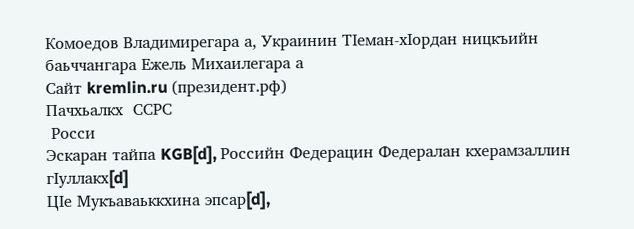Комоедов Владимирегара а, Украинин ТӀеман-хӀордан ницкъийн баьччангара Ежель Михаилегара а
Сайт kremlin.ru (президент.рф)
Пачхьалкх  ССРС
 Росси
Эскаран тайпа KGB[d], Российн Федерацин Федералан кхерамзаллин гӀуллакх[d]
ЦӀе Мукъаваьккхина эпсар[d],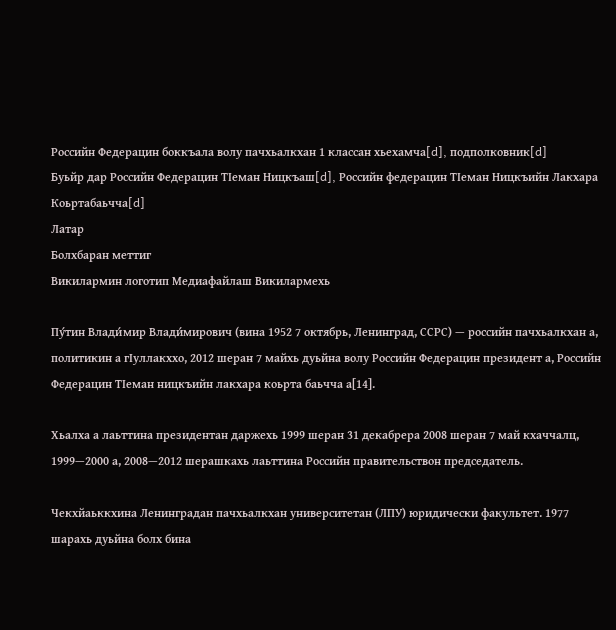Российн Федерацин боккъала волу пачхьалкхан 1 классан хьехамча[d], подполковник[d]
Буьйр дар Российн Федерацин ТӀеман Ницкъаш[d], Российн федерацин ТIеман Ницкъийн Лакхара Коьртабаьчча[d]
Латар
Болхбаран меттиг
Викилармин логотип Медиафайлаш Викилармехь

Пу́тин Влади́мир Влади́мирович (вина 1952 7 октябрь, Ленинград, ССРС) — российн пачхьалкхан а, политикин а гӀуллакххо, 2012 шеран 7 майхь дуьйна волу Российн Федерацин президент а, Российн Федерацин ТӀеман ницкъийн лакхара коьрта баьчча а[14].

Хьалха а лаьттина президентан даржехь 1999 шеран 31 декабрера 2008 шеран 7 май кхаччалц, 1999—2000 а, 2008—2012 шерашкахь лаьттина Российн правительствон председатель.

Чекхйаьккхина Ленинградан пачхьалкхан университетан (ЛПУ) юридически факультет. 1977 шарахь дуьйна болх бина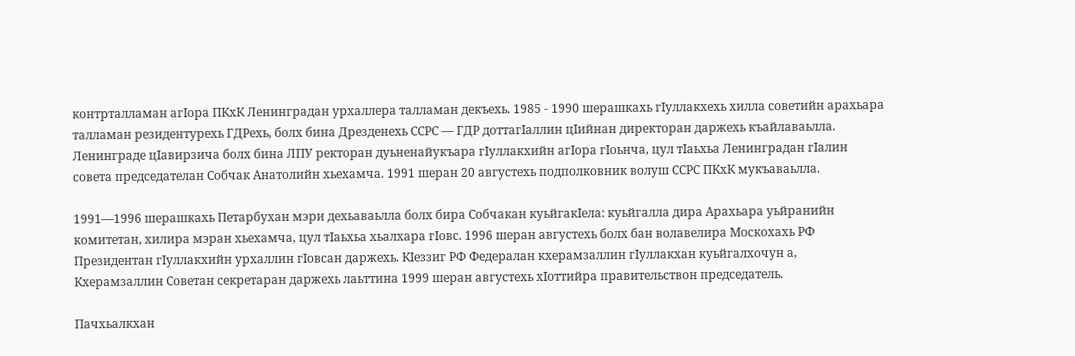контрталламан агӀора ПКхК Ленинградан урхаллера талламан декъехь. 1985 - 1990 шерашкахь гӀуллакхехь хилла советийн арахьара талламан резидентурехь ГДРехь, болх бина Дрезденехь ССРС — ГДР доттагӀаллин цӀийнан директоран даржехь къайлаваьлла. Ленинграде цӀавирзича болх бина ЛПУ ректоран дуьненайукъара гӀуллакхийн агӀора гӀоьнча, цул тӀаьхьа Ленинградан гӀалин совета председателан Собчак Анатолийн хьехамча. 1991 шеран 20 августехь подполковник волуш ССРС ПКхК мукъаваьлла.

1991—1996 шерашкахь Петарбухан мэри дехьаваьлла болх бира Собчакан куьйгакӀела: куьйгалла дира Арахьара уьйранийн комитетан, хилира мэран хьехамча, цул тӀаьхьа хьалхара гӀовс. 1996 шеран августехь болх бан волавелира Москохахь РФ Президентан гӀуллакхийн урхаллин гӀовсан даржехь. КӀеззиг РФ Федералан кхерамзаллин гӀуллакхан куьйгалхочун а, Кхерамзаллин Советан секретаран даржехь лаьттина 1999 шеран августехь хӀоттийра правительствон председатель.

Пачхьалкхан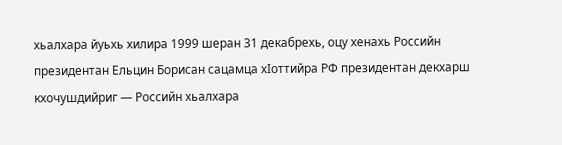хьалхара йуьхь хилира 1999 шеран 31 декабрехь, оцу хенахь Российн президентан Ельцин Борисан сацамца хӀоттийра РФ президентан декхарш кхочушдийриг — Российн хьалхара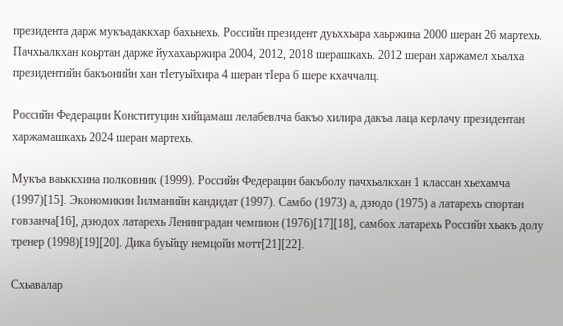президента дарж мукъадаккхар бахьнехь. Российн президент дуьххьара хаьржина 2000 шеран 26 мартехь. Пачхьалкхан коьртан дарже йухахаьржира 2004, 2012, 2018 шерашкахь. 2012 шеран харжамел хьалха президентийн бакъонийн хан тӀетуьйхира 4 шеран тӀера 6 шере кхаччалц.

Российн Федерацин Конституцин хийцамаш лелабевлча бакъо хилира дакъа лаца керлачу президентан харжамашкахь 2024 шеран мартехь.

Мукъа ваьккхина полковник (1999). Российн Федерацин бакъболу пачхьалкхан 1 классан хьехамча (1997)[15]. Экономикин Ӏилманийн кандидат (1997). Самбо (1973) а, дзюдо (1975) а латарехь спортан говзанча[16], дзюдох латарехь Ленинградан чемпион (1976)[17][18], самбох латарехь Российн хьакъ долу тренер (1998)[19][20]. Дика буьйцу немцойн мотт[21][22].

Схьавалар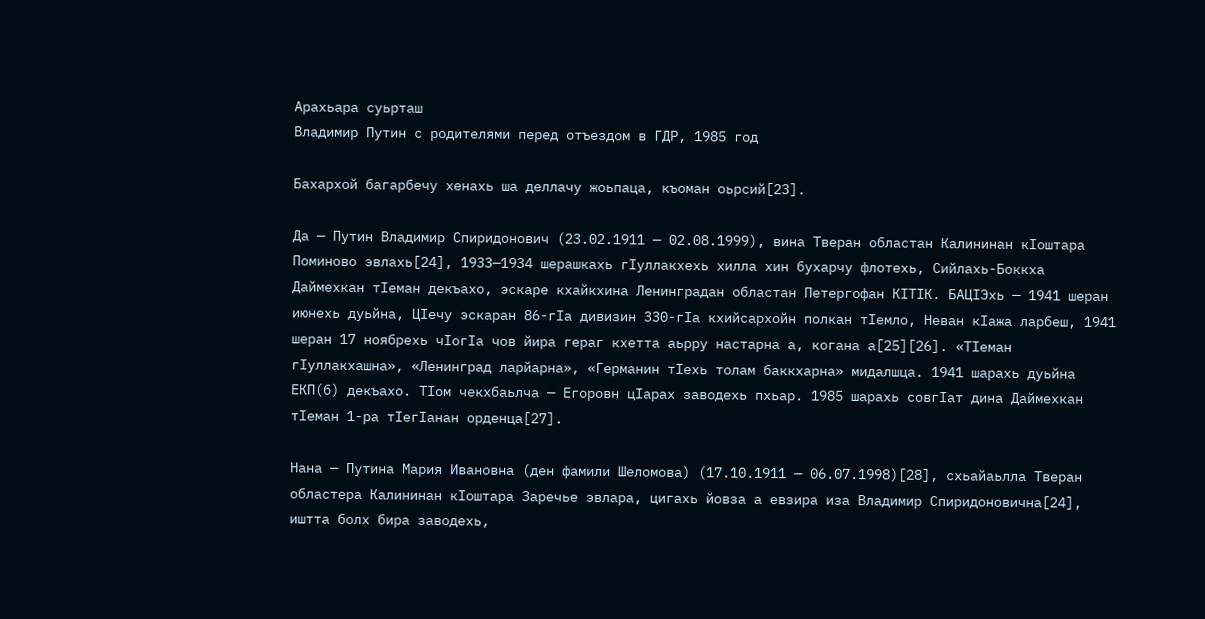Арахьара суьрташ
Владимир Путин с родителями перед отъездом в ГДР, 1985 год

Бахархой багарбечу хенахь ша деллачу жоьпаца, къоман оьрсий[23].

Да — Путин Владимир Спиридонович (23.02.1911 — 02.08.1999), вина Тверан областан Калининан кӀоштара Поминово эвлахь[24], 1933—1934 шерашкахь гӀуллакхехь хилла хин бухарчу флотехь, Сийлахь-Боккха Даймехкан тӀеман декъахо, эскаре кхайкхина Ленинградан областан Петергофан КӀТӀК. БАЦӀЭхь — 1941 шеран июнехь дуьйна, ЦӀечу эскаран 86-гӀа дивизин 330-гӀа кхийсархойн полкан тӀемло, Неван кӀажа ларбеш, 1941 шеран 17 ноябрехь чӀогӀа чов йира гераг кхетта аьрру настарна а, когана а[25][26]. «ТӀеман гӀуллакхашна», «Ленинград ларйарна», «Германин тӀехь толам баккхарна» мидалшца. 1941 шарахь дуьйна ЕКП(б) декъахо. ТӀом чекхбаьлча — Егоровн цӀарах заводехь пхьар. 1985 шарахь совгӀат дина Даймехкан тӀеман 1-ра тӀегӀанан орденца[27].

Нана — Путина Мария Ивановна (ден фамили Шеломова) (17.10.1911 — 06.07.1998)[28], схьайаьлла Тверан областера Калининан кӀоштара Заречье эвлара, цигахь йовза а евзира иза Владимир Спиридоновична[24], иштта болх бира заводехь,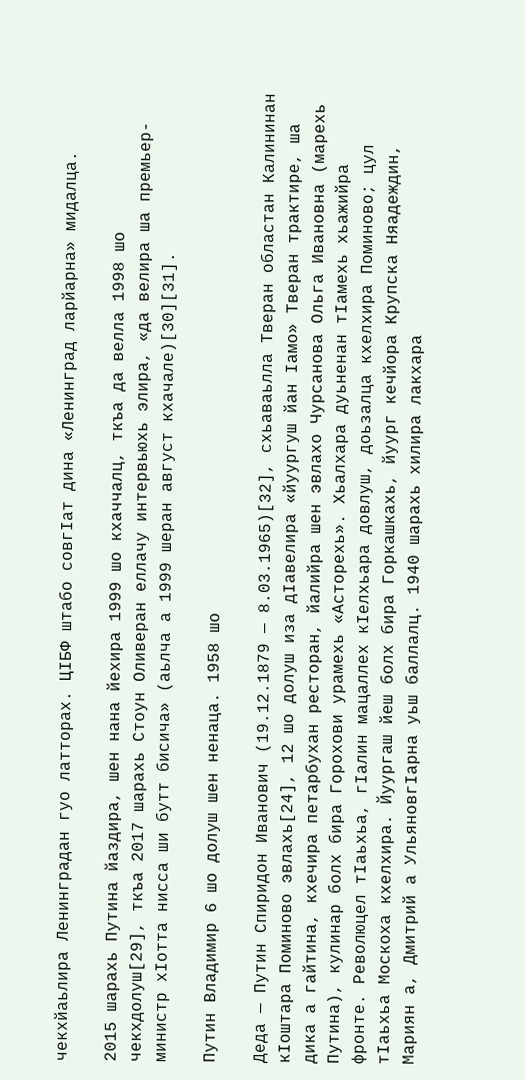чекхйаьлира Ленинградан гуо латторах. ЦӀБФ штабо совгӀат дина «Ленинград ларйарна» мидалца.

2015 шарахь Путина йаздира, шен нана йехира 1999 шо кхаччалц, ткъа да велла 1998 шо чекхдолуш[29], ткъа 2017 шарахь Стоун Оливеран еллачу интервьюхь элира, «да велира ша премьер-министр хӀотта нисса ши бутт бисича» (аьлча а 1999 шеран август кхачале)[30][31].

Путин Владимир 6 шо долуш шен ненаца. 1958 шо

Деда — Путин Спиридон Иванович (19.12.1879 — 8.03.1965)[32], схьаваьлла Тверан областан Калининан кӀоштара Поминово эвлахь[24], 12 шо долуш иза дӀавелира «йуургуш йан Ӏамо» Тверан трактире, ша дика а гайтина, кхечира петарбухан ресторан, йалийра шен эвлахо Чурсанова Ольга Ивановна (марехь Путина), кулинар болх бира Горохови урамехь «Асторехь». Хьалхара дуьненан тӀамехь хьажийра фронте. Революцел тӀаьхьа, гӀалин мацаллех кӀелхьара довлуш, доьзалца кхелхира Поминово; цул тӀаьхьа Москоха кхелхира. Йуургаш йеш болх бира Горкашкахь, йуург кечйора Крупска Няадеждин, Мариян а, Дмитрий а УльяновгӀарна уьш баллалц. 1940 шарахь хилира лакхара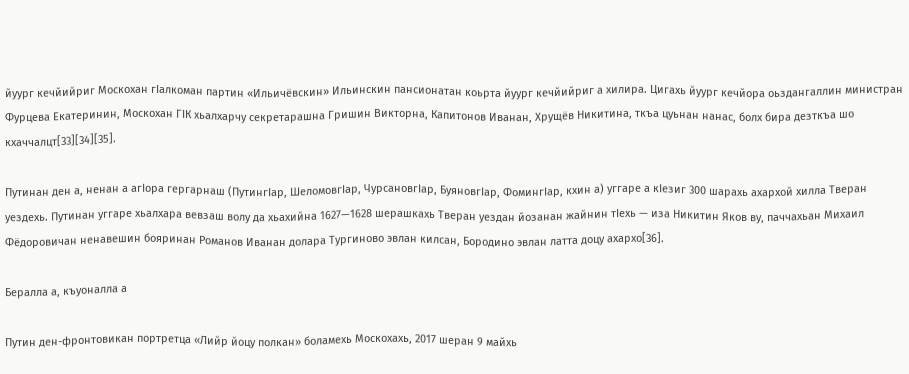йуург кечйийриг Москохан гӀалкоман партин «Ильичёвскин» Ильинскин пансионатан коьрта йуург кечйийриг а хилира. Цигахь йуург кечйора оьздангаллин министран Фурцева Екатеринин, Москохан ГӀК хьалхарчу секретарашна Гришин Викторна, Капитонов Иванан, Хрущёв Никитина, ткъа цуьнан нанас, болх бира дезткъа шо кхаччалцт[33][34][35].

Путинан ден а, ненан а агӀора гергарнаш (ПутингӀар, ШеломовгӀар, ЧурсановгӀар, БуяновгӀар, ФомингӀар, кхин а) уггаре а кӀезиг 300 шарахь ахархой хилла Тверан уездехь. Путинан уггаре хьалхара вевзаш волу да хьахийна 1627—1628 шерашкахь Тверан уездан йозанан жайнин тӀехь — иза Никитин Яков ву, паччахьан Михаил Фёдоровичан ненавешин бояринан Романов Иванан долара Тургиново эвлан килсан, Бородино эвлан латта доцу ахархо[36].

Бералла а, къуоналла а

Путин ден-фронтовикан портретца «Лийр йоцу полкан» боламехь Москохахь, 2017 шеран 9 майхь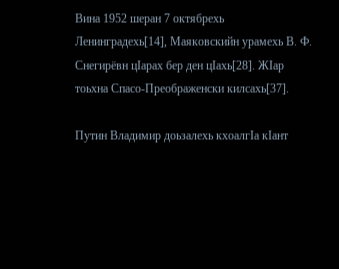Вина 1952 шеран 7 октябрехь Ленинградехь[14], Маяковскийн урамехь В. Ф. Снегирёвн цӀарах бер ден цӀахь[28]. ЖӀар тоьхна Спасо-Преображенски килсахь[37].

Путин Владимир доьзалехь кхоалгӀа кӀант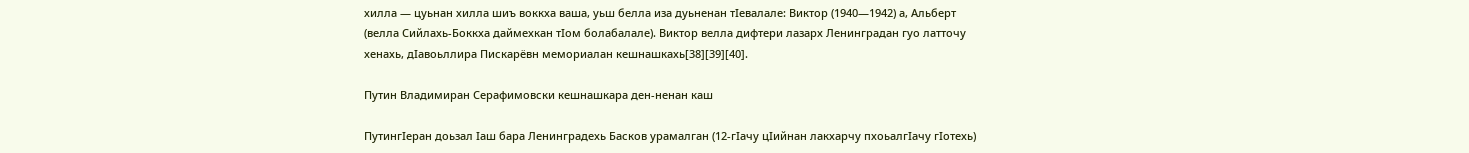хилла — цуьнан хилла шиъ воккха ваша, уьш белла иза дуьненан тӀевалале: Виктор (1940—1942) а, Альберт (велла Сийлахь-Боккха даймехкан тӀом болабалале). Виктор велла дифтери лазарх Ленинградан гуо латточу хенахь, дӀавоьллира Пискарёвн мемориалан кешнашкахь[38][39][40].

Путин Владимиран Серафимовски кешнашкара ден-ненан каш

ПутингӀеран доьзал Ӏаш бара Ленинградехь Басков урамалган (12-гӀачу цӀийнан лакхарчу пхоьалгӀачу гӀотехь)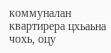коммуналан квартирера цхьаьна чохь, оцу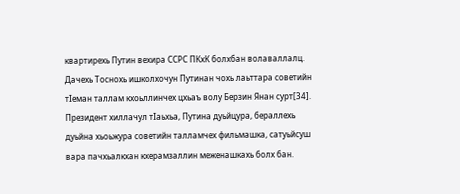квартирехь Путин вехира ССРС ПКхК болхбан волаваллалц. Дачехь Тоснохь ишколхочун Путинан чохь лаьттара советийн тӀеман таллам кхоьллинчех цхьаъ волу Берзин Янан сурт[34]. Президент хиллачул тӀаьхьа, Путина дуьйцура, бераллехь дуьйна хьоьжура советийн талламчех фильмашка, сатуьйсуш вара пачхьалкхан кхерамзаллин меженашкахь болх бан.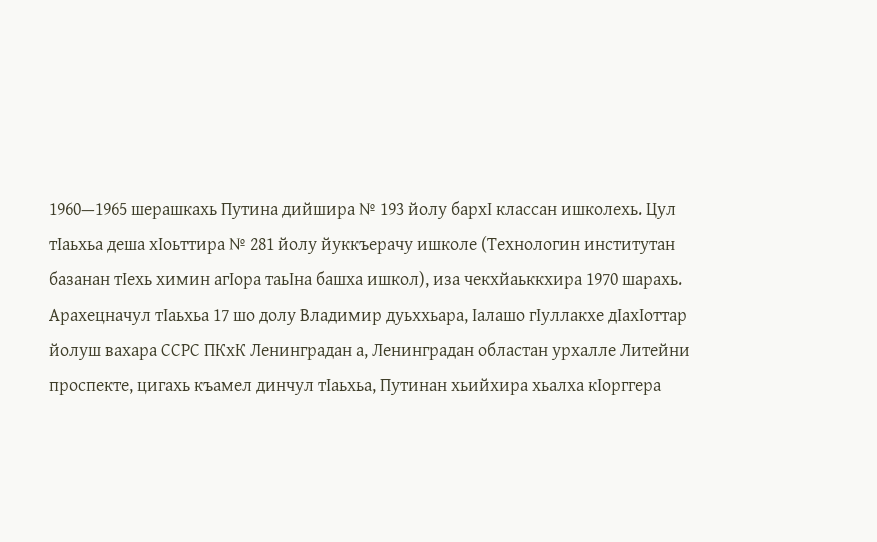1960—1965 шерашкахь Путина дийшира № 193 йолу бархӀ классан ишколехь. Цул тӀаьхьа деша хӀоьттира № 281 йолу йуккъерачу ишколе (Технологин институтан базанан тӀехь химин агӀора таьӀна башха ишкол), иза чекхйаьккхира 1970 шарахь. Арахецначул тӀаьхьа 17 шо долу Владимир дуьххьара, Ӏалашо гӀуллакхе дӀахӀоттар йолуш вахара ССРС ПКхК Ленинградан а, Ленинградан областан урхалле Литейни проспекте, цигахь къамел динчул тӀаьхьа, Путинан хьийхира хьалха кӀорггера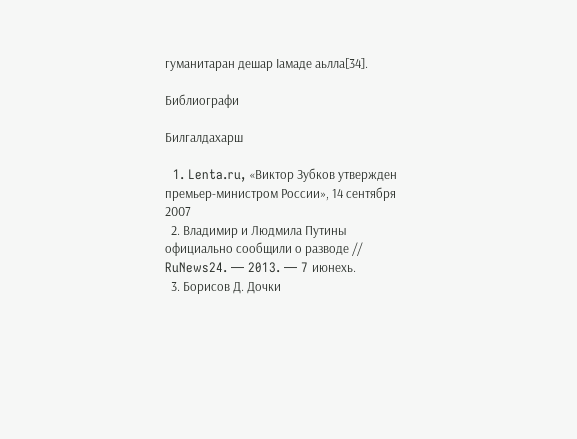гуманитаран дешар Ӏамаде аьлла[34].

Библиографи

Билгалдахарш

  1. Lenta.ru, «Виктор Зубков утвержден премьер-министром России», 14 сентября 2007
  2. Владимир и Людмила Путины официально сообщили о разводе // RuNews24. — 2013. — 7 июнехь.
  3. Борисов Д. Дочки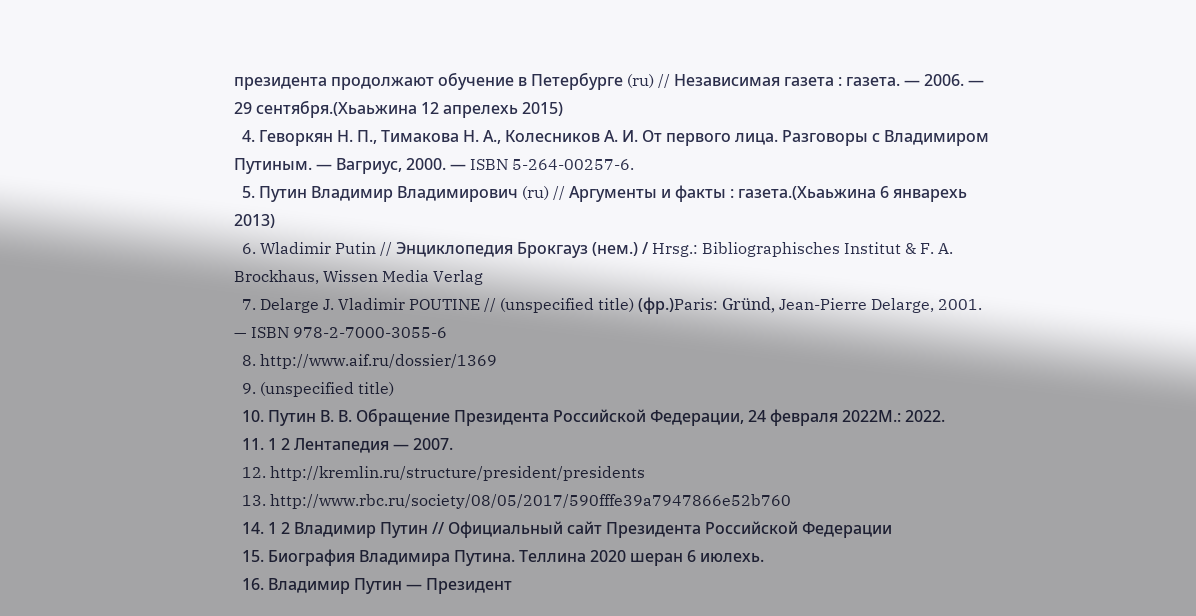президента продолжают обучение в Петербурге (ru) // Независимая газета : газета. — 2006. — 29 сентября.(Хьаьжина 12 апрелехь 2015)
  4. Геворкян Н. П., Тимакова Н. А., Колесников А. И. От первого лица. Разговоры с Владимиром Путиным. — Вагриус, 2000. — ISBN 5-264-00257-6.
  5. Путин Владимир Владимирович (ru) // Аргументы и факты : газета.(Хьаьжина 6 январехь 2013)
  6. Wladimir Putin // Энциклопедия Брокгауз (нем.) / Hrsg.: Bibliographisches Institut & F. A. Brockhaus, Wissen Media Verlag
  7. Delarge J. Vladimir POUTINE // (unspecified title) (фр.)Paris: Gründ, Jean-Pierre Delarge, 2001. — ISBN 978-2-7000-3055-6
  8. http://www.aif.ru/dossier/1369
  9. (unspecified title)
  10. Путин В. В. Обращение Президента Российской Федерации, 24 февраля 2022М.: 2022.
  11. 1 2 Лентапедия — 2007.
  12. http://kremlin.ru/structure/president/presidents
  13. http://www.rbc.ru/society/08/05/2017/590fffe39a7947866e52b760
  14. 1 2 Владимир Путин // Официальный сайт Президента Российской Федерации
  15. Биография Владимира Путина. Теллина 2020 шеран 6 июлехь.
  16. Владимир Путин — Президент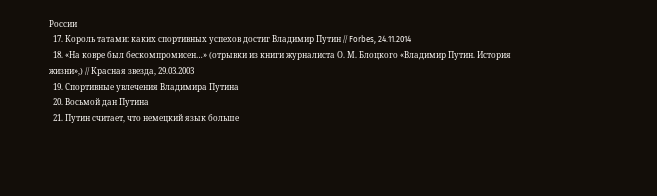России
  17. Король татами: каких спортивных успехов достиг Владимир Путин // Forbes, 24.11.2014
  18. «На ковре был бескомпромисен…» (отрывки из книги журналиста О. М. Блоцкого «Владимир Путин. История жизни»,) // Красная звезда, 29.03.2003
  19. Спортивные увлечения Владимира Путина
  20. Восьмой дан Путина
  21. Путин считает, что немецкий язык больше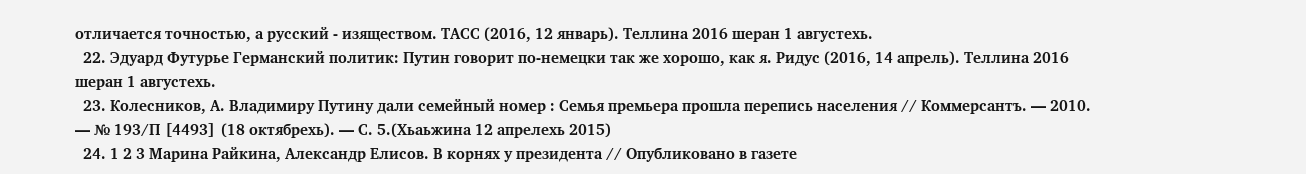отличается точностью, а русский - изяществом. ТАСС (2016, 12 январь). Теллина 2016 шеран 1 августехь.
  22. Эдуард Футурье Германский политик: Путин говорит по-немецки так же хорошо, как я. Ридус (2016, 14 апрель). Теллина 2016 шеран 1 августехь.
  23. Колесников, А. Владимиру Путину дали семейный номер : Семья премьера прошла перепись населения // Коммерсантъ. — 2010. — № 193/П [4493] (18 октябрехь). — С. 5.(Хьаьжина 12 апрелехь 2015)
  24. 1 2 3 Марина Райкина, Александр Елисов. В корнях у президента // Опубликовано в газете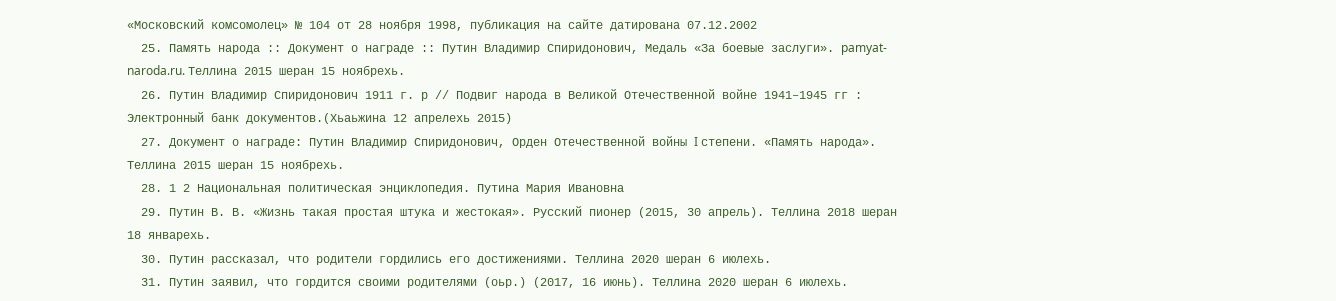«Московский комсомолец» № 104 от 28 ноября 1998, публикация на сайте датирована 07.12.2002
  25. Память народа :: Документ о награде :: Путин Владимир Спиридонович, Медаль «За боевые заслуги». pamyat-naroda.ru. Теллина 2015 шеран 15 ноябрехь.
  26. Путин Владимир Спиридонович 1911 г. р // Подвиг народа в Великой Отечественной войне 1941–1945 гг : Электронный банк документов.(Хьаьжина 12 апрелехь 2015)
  27. Документ о награде: Путин Владимир Спиридонович, Орден Отечественной войны I степени. «Память народа». Теллина 2015 шеран 15 ноябрехь.
  28. 1 2 Национальная политическая энциклопедия. Путина Мария Ивановна
  29. Путин В. В. «Жизнь такая простая штука и жестокая». Русский пионер (2015, 30 апрель). Теллина 2018 шеран 18 январехь.
  30. Путин рассказал, что родители гордились его достижениями. Теллина 2020 шеран 6 июлехь.
  31. Путин заявил, что гордится своими родителями (оьр.) (2017, 16 июнь). Теллина 2020 шеран 6 июлехь.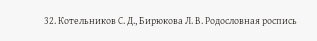32. Котельников С. Д., Бирюкова Л. В. Родословная роспись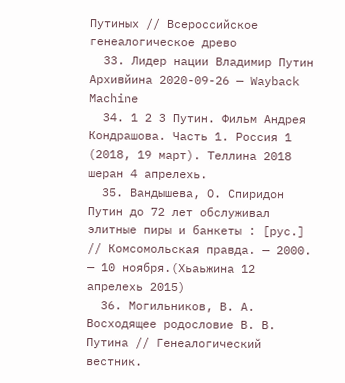Путиных // Всероссийское генеалогическое древо
  33. Лидер нации Владимир Путин Архивйина 2020-09-26 — Wayback Machine
  34. 1 2 3 Путин. Фильм Андрея Кондрашова. Часть 1. Россия 1 (2018, 19 март). Теллина 2018 шеран 4 апрелехь.
  35. Вандышева, О. Спиридон Путин до 72 лет обслуживал элитные пиры и банкеты : [рус.] // Комсомольская правда. — 2000. — 10 ноября.(Хьаьжина 12 апрелехь 2015)
  36. Могильников, В. А. Восходящее родословие В. В. Путина // Генеалогический вестник.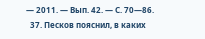— 2011. — Вып. 42. — С. 70—86.
  37. Песков пояснил, в каких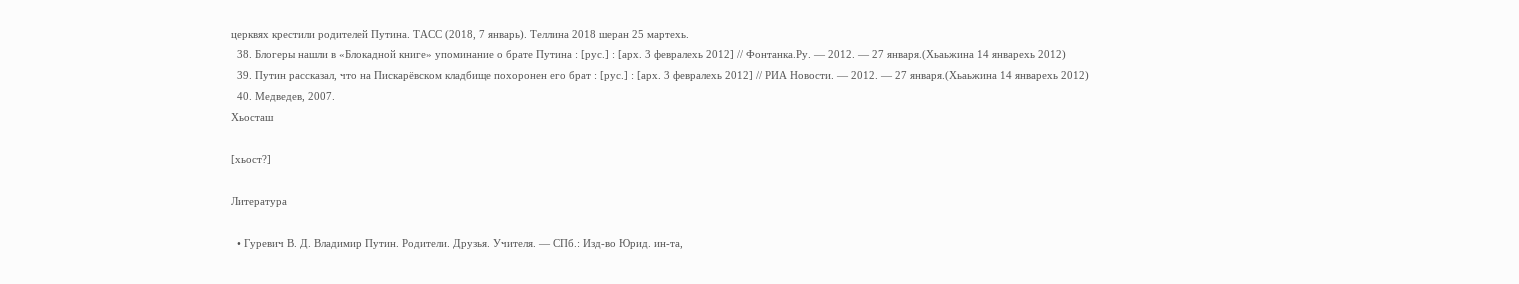церквях крестили родителей Путина. ТАСС (2018, 7 январь). Теллина 2018 шеран 25 мартехь.
  38. Блогеры нашли в «Блокадной книге» упоминание о брате Путина : [рус.] : [арх. 3 февралехь 2012] // Фонтанка.Ру. — 2012. — 27 января.(Хьаьжина 14 январехь 2012)
  39. Путин рассказал, что на Пискарёвском кладбище похоронен его брат : [рус.] : [арх. 3 февралехь 2012] // РИА Новости. — 2012. — 27 января.(Хьаьжина 14 январехь 2012)
  40. Медведев, 2007.
Хьосташ

[хьост?]

Литература

  • Гуревич В. Д. Владимир Путин. Родители. Друзья. Учителя. — СПб.: Изд-во Юрид. ин-та,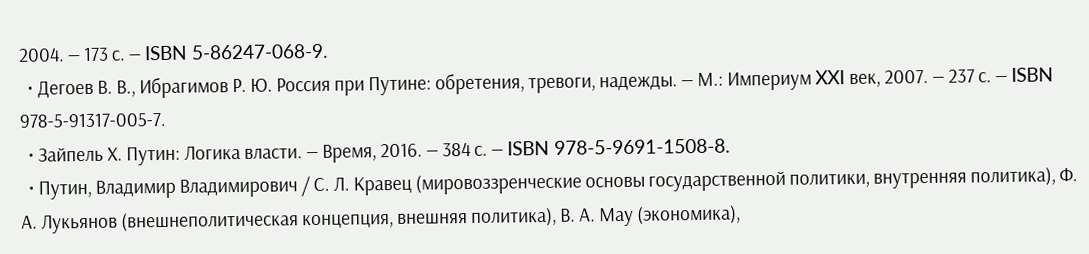2004. — 173 с. — ISBN 5-86247-068-9.
  • Дегоев В. В., Ибрагимов Р. Ю. Россия при Путине: обретения, тревоги, надежды. — М.: Империум XXI век, 2007. — 237 с. — ISBN 978-5-91317-005-7.
  • Зайпель Х. Путин: Логика власти. — Время, 2016. — 384 с. — ISBN 978-5-9691-1508-8.
  • Путин, Владимир Владимирович / С. Л. Кравец (мировоззренческие основы государственной политики, внутренняя политика), Ф. А. Лукьянов (внешнеполитическая концепция, внешняя политика), В. А. Мау (экономика),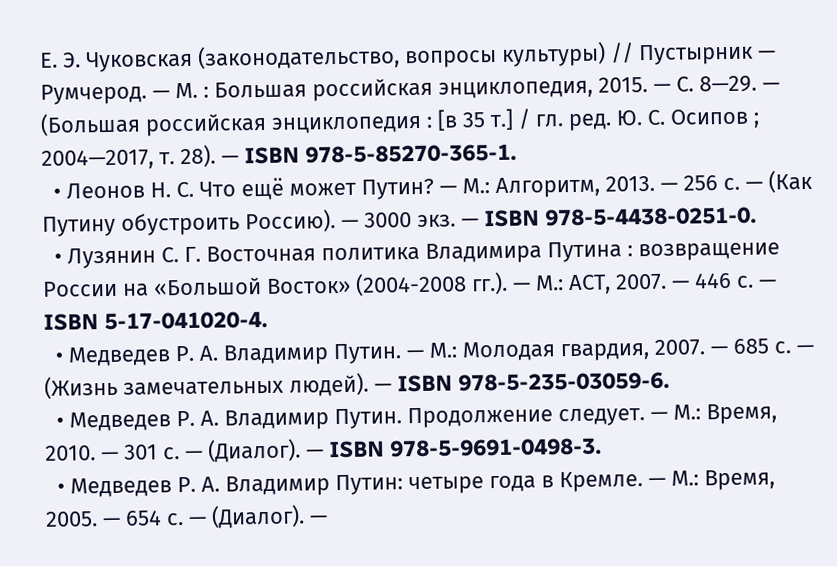Е. Э. Чуковская (законодательство, вопросы культуры) // Пустырник — Румчерод. — М. : Большая российская энциклопедия, 2015. — С. 8—29. — (Большая российская энциклопедия : [в 35 т.] / гл. ред. Ю. С. Осипов ; 2004—2017, т. 28). — ISBN 978-5-85270-365-1.
  • Леонов Н. С. Что ещё может Путин? — М.: Алгоритм, 2013. — 256 с. — (Как Путину обустроить Россию). — 3000 экз. — ISBN 978-5-4438-0251-0.
  • Лузянин С. Г. Восточная политика Владимира Путина : возвращение России на «Большой Восток» (2004-2008 гг.). — М.: АСТ, 2007. — 446 с. — ISBN 5-17-041020-4.
  • Медведев Р. А. Владимир Путин. — М.: Молодая гвардия, 2007. — 685 с. — (Жизнь замечательных людей). — ISBN 978-5-235-03059-6.
  • Медведев Р. А. Владимир Путин. Продолжение следует. — М.: Время, 2010. — 301 с. — (Диалог). — ISBN 978-5-9691-0498-3.
  • Медведев Р. А. Владимир Путин: четыре года в Кремле. — М.: Время, 2005. — 654 с. — (Диалог). —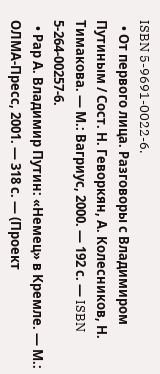ISBN 5-9691-0022-6.
  • От первого лица. Разговоры с Владимиром Путиным / Сост. Н. Геворкян, А. Колесников, Н. Тимакова. — М.: Вагриус, 2000. — 192 с. — ISBN 5-264-00257-6.
  • Рар А. Владимир Путин: «Немец» в Кремле. — М.: ОЛМА-Пресс, 2001. — 318 с. — (Проект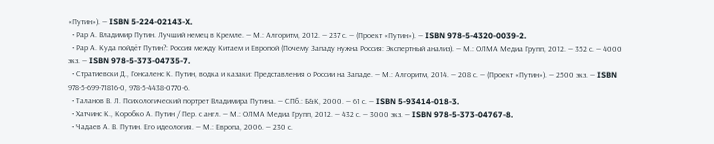«Путин»). — ISBN 5-224-02143-X.
  • Рар А. Владимир Путин. Лучший немец в Кремле. — М.: Алгоритм, 2012. — 237 с. — (Проект «Путин»). — ISBN 978-5-4320-0039-2.
  • Рар А. Куда пойдёт Путин?: Россия между Китаем и Европой (Почему Западу нужна Россия: Экспертный анализ). — М.: ОЛМА Медиа Групп, 2012. — 352 с. — 4000 экз. — ISBN 978-5-373-04735-7.
  • Стратиевски Д., Гонсаленс К. Путин, водка и казаки: Представления о России на Западе. — М.: Алгоритм, 2014. — 208 с. — (Проект «Путин»). — 2500 экз. — ISBN 978-5-699-71816-0, 978-5-4438-0770-6.
  • Таланов В. Л. Психологический портрет Владимира Путина. — СПб.: Б&К, 2000. — 61 с. — ISBN 5-93414-018-3.
  • Хатчинс К., Коробко А. Путин / Пер. с англ. — М.: ОЛМА Медиа Групп, 2012. — 432 с. — 3000 экз. — ISBN 978-5-373-04767-8.
  • Чадаев А. В. Путин. Его идеология. — М.: Европа, 2006. — 230 с.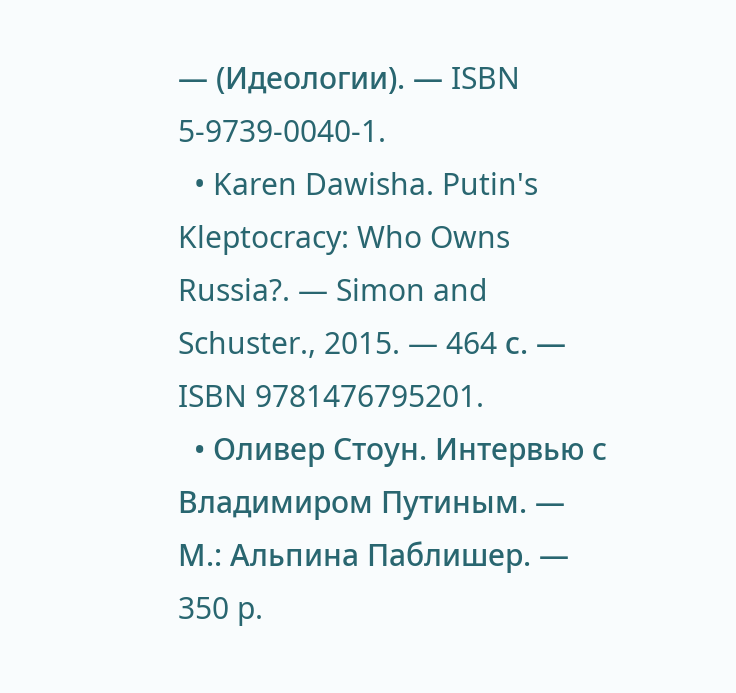— (Идеологии). — ISBN 5-9739-0040-1.
  • Karen Dawisha. Putin's Kleptocracy: Who Owns Russia?. — Simon and Schuster., 2015. — 464 с. — ISBN 9781476795201.
  • Оливер Стоун. Интервью с Владимиром Путиным. — М.: Альпина Паблишер. — 350 p.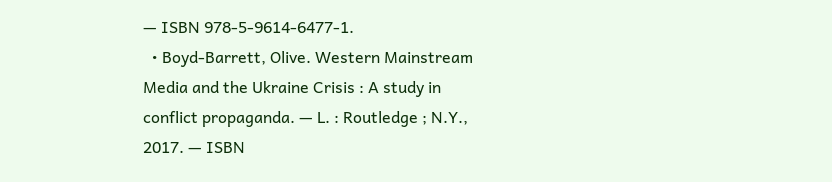— ISBN 978-5-9614-6477-1.
  • Boyd-Barrett, Olive. Western Mainstream Media and the Ukraine Crisis : A study in conflict propaganda. — L. : Routledge ; N.Y., 2017. — ISBN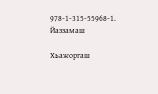978-1-315-55968-1.
Йаззамаш

Хьажоргаш